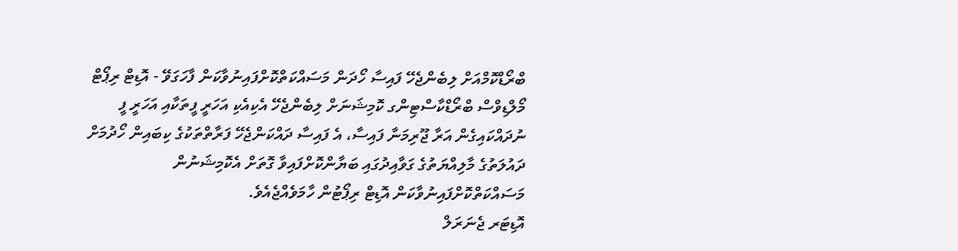ބްރޯޑްކޮމްއަށް ލިބެންޖެހޭ ފައިސާ ހޯދަން މަސައްކަތްކޮށްފައިނުވާކަން ފާހަގަވޭ - އޮޑިޓް ރިޕޯޓް
މޯލްޑިވްސް ބްރޯޑްކާސްޓިންގ ކޮމިޝަނަށް ލިބެންޖެހޭ އެކިއެކި އަހަރީ ފީތަކާއި އަހަރީ ފީ ނުދައްކައިގެން އަރާ ޖޫރިމަނާ ފައިސާ، އެ ފައިސާ ދައްކަންޖެހޭ ފަރާތްތަކުގެ ކިބައިން ހޯދުމަށް ދައުލަތުގެ މާލިއްޔަތުގެ ގަވާއިދުގައި ބަޔާންކޮށްފައިވާ ގޮތަށް އެކޮމިޝަނުން މަސައްކަތްކޮށްފައިނުވާކަން އޮޑިޓް ރިޕޯޓުން ހާމަވެއްޖެއެވެ.
އޮޑިޓަރ ޖެނަރަލް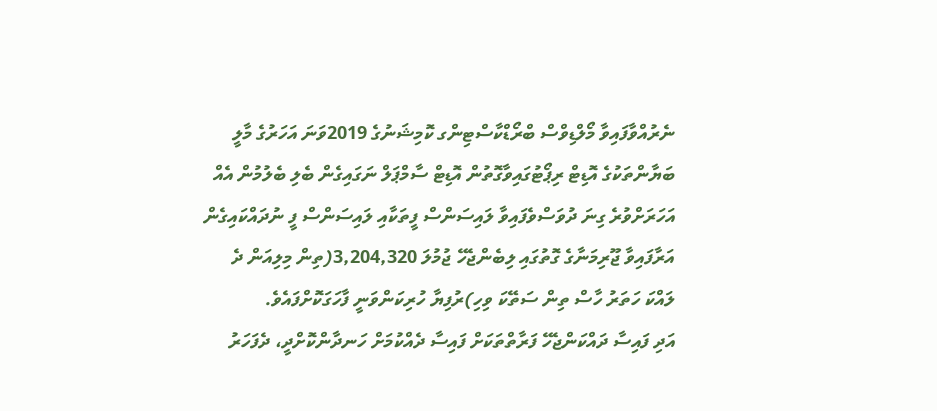ނެރުއްވާފައިވާ މޯލްޑިވްސް ބްރޯޑްކާސްޓިންގ ކޮމިޝަނުގެ 2019ވަނަ އަހަރުގެ މާލީ ބަޔާންތަކުގެ އޮޑިޓް ރިޕޯޓުގައިވާގޮތުން އޮޑިޓް ސާމްޕަލް ނަގައިގެން ބެލި ބެލުމުން އެއް އަހަރަށްވުރެ ގިނަ ދުވަސްވެފައިވާ ލައިސަންސް ފީތަކާއި ލައިސަންސް ފީ ނުދައްކައިގެން އަރާފައިވާ ޖޫރިމަނާގެ ގޮތުގައި ލިބެންޖެހޭ ޖުމުލަ 3,204,320(ތިން މިލިއަން ދެ
ލައްކަ ހަތަރު ހާސް ތިން ސަތޭކަ ވިހި)ރުފިޔާ ހުރިކަންވަނީ ފާހަގަކޮށްފައެވެ.
އަދި ފައިސާ ދައްކަންޖެހޭ ފަރާތްތަކަށް ފައިސާ ދެއްކުމަށް ހަނދާންކޮށްދީ، ދެފަހަރު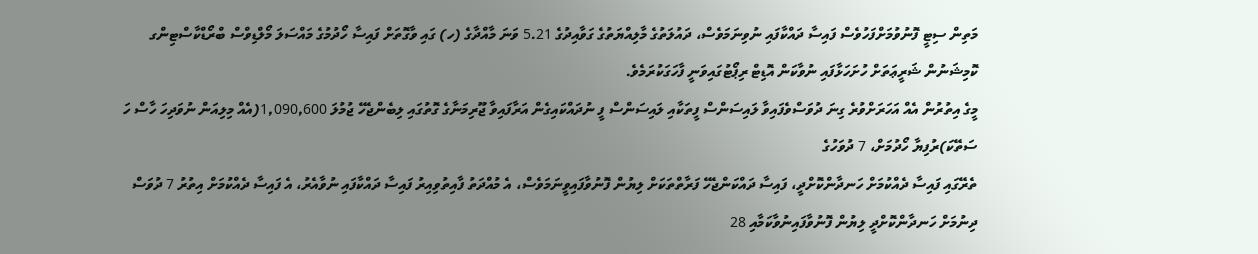މަތިން ސިޓީ ފޮނުވުމަށްފަހުވެސް ފައިސާ ދައްކާފައި ނުވިނަމަވެސް، ދައުލަތުގެ މާލިއްޔަތުގެ ގަވާއިދުގެ 5.21 ވަނަ މާއްދާގެ (ހ) ގައި ވާގޮތަށް ފައިސާ ހޯދުމުގެ މައްސަލަ މޯލްޑިވްސް ބްރޯޑްކާސްޓިންގ ކޮމިޝަނުން ޝަރީޢަތަށް ހުށަހަޅާފައި ނުވާކަން އޮޑިޓް ރިޕޯޓުގައިވަނީ ފާހަގަކުރަމެވެ.
މީގެ އިތުރުން އެއް އަހަރަށްވުރެ ގިނަ ދުވަސްވެފައިވާ ލައިސަންސް ފީތަކާއި ލައިސަންސް ފީ ނުދައްކައިގެން އަރާފައިވާ ޖޫރިމަނާގެ ގޮތުގައި ލިބެންޖެހޭ ޖުމުލަ 1,090,600(އެއް މިލިއަން ނުވަދިހަ ހާސް ހަ ސަތޭކަ)ރުފިޔާ ހޯދުމަށް، 7 ދުވަހުގެ
ތެރޭގައި ފައިސާ ދެއްކުމަށް ހަނދާންކޮށްދީ، ފައިސާ ދައްކަންޖެހޭ ފަރާތްތަކަށް ލިޔުން ފޮނުވާފައިވީނަމަވެސް، އެ މުއްދަތު ފާއިތުވިއިރު ފައިސާ ދައްކާފައި ނުވާއެރު، އެ ފައިސާ ދެއްކުމަށް އިތުރު 7 ދުވަސް ދިނުމަށް ހަނދާންކޮށްދީ ލިޔުން ފޮނުވާފައިނުވާކަމާއި 28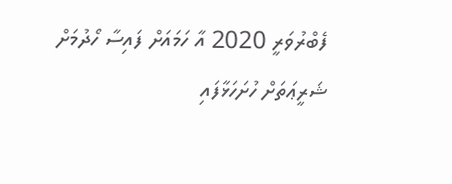ފެބްރުވަރީ 2020 އާ ހަމައަށް ފައިސާ ހޯދުމަށް ޝަރީޢަތަށް ހުށަހަޅާފައި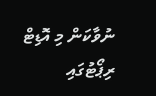ނުވާކަން މި އޮޑިޓް ރިޕޯޓުގައި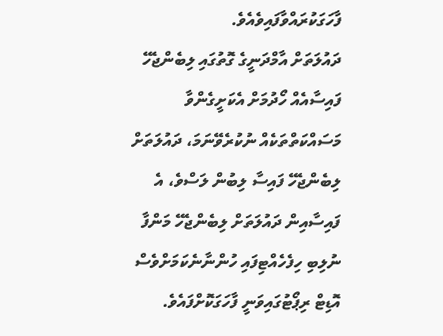ފާހަގަކުރައްވާފައިވެއެވެ.
ދައުލަތަށް އާމްދަނީގެ ގޮތުގައި ލިބެންޖެހޭ ފައިސާއެއް ހޯދުމަށް އެކަށީގެންވާ މަސައްކަތްތަކެއް ނުކުރެވޭނަމަ، ދައުލަތަށް ލިބެންޖެހޭ ފައިސާ ލިބުން ލަސްވެ، އެ ފައިސާއިން ދައުލަތަށް ލިބެންޖެހޭ މަންފާ ނުލިބި ހިފެހެއްޓިފައި ހުންނާނެކަމަށްވެސް އޮޑިޓް ރިޕޯޓުގައިވަނީ ފާހަގަކޮށްފައެވެ.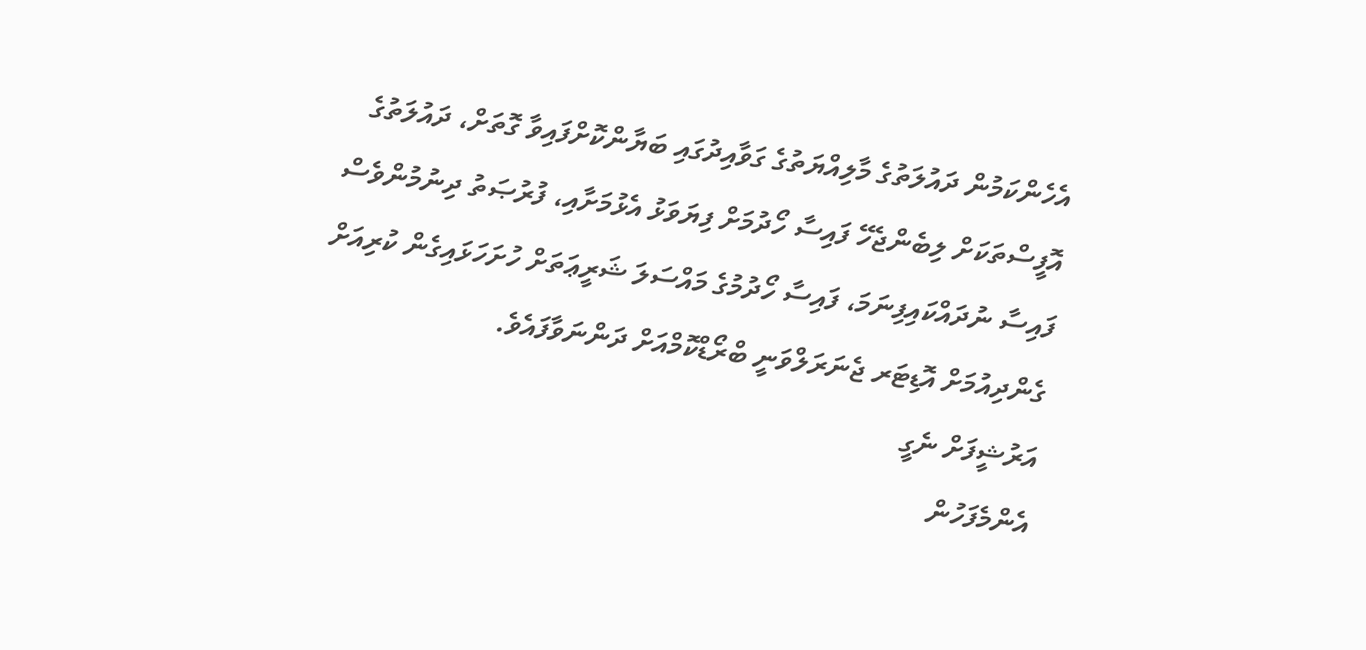އެހެންކަމުން ދައުލަތުގެ މާލިއްޔަތުގެ ގަވާއިދުގައި ބަޔާންކޮށްފައިވާ ގޮތަށް، ދައުލަތުގެ އޮފީސްތަކަށް ލިބެންޖެހޭ ފައިސާ ހޯދުމަށް ފިޔަވަޅު އެޅުމަށާއި، ފުރުޞަތު ދިނުމުންވެސް ފައިސާ ނުދައްކައިފިނަމަ، ފައިސާ ހޯދުމުގެ މައްސަލަ ޝަރީޢަތަށް ހުށަހަޅައިގެން ކުރިއަށް ގެންދިއުމަށް އޮޑިޓަރ ޖެނަރަލްވަނީ ބްރޯޑްކޮމްއަށް ދަންނަވާފައެވެ.
އަރުޝީފަށް ނެގީ
އެންމެފަހުން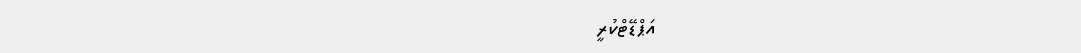އަޕްޑޭޓްކުރީ